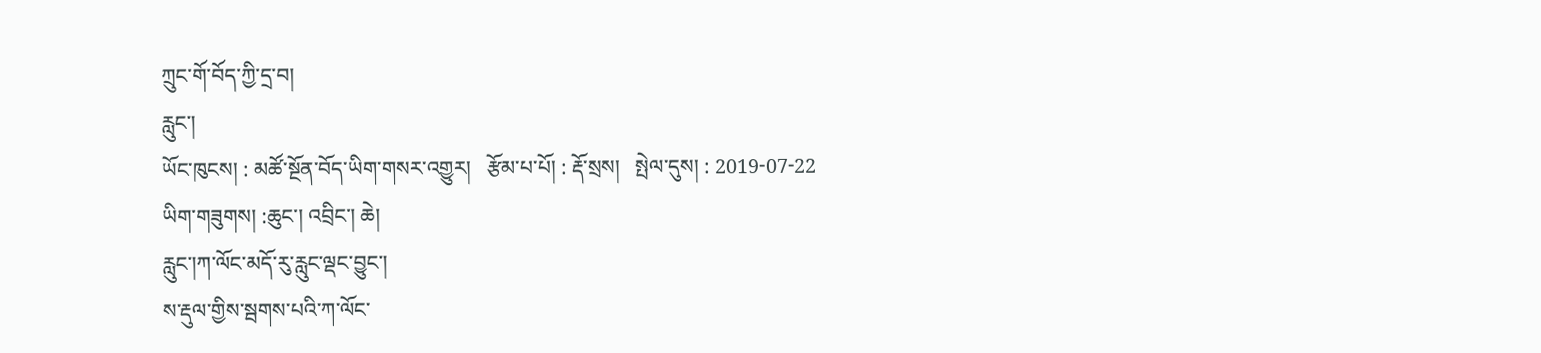ཀྲུང་གོ་བོད་ཀྱི་དྲ་བ།
རླུང་།
ཡོང་ཁུངས། : མཚོ་སྔོན་བོད་ཡིག་གསར་འགྱུར།   རྩོམ་པ་པོ། : རྡོ་སྲས།   སྤེལ་དུས། : 2019-07-22
ཡིག་གཟུགས། :ཆུང་། འབྲིང་། ཆེ།
རླུང་།ཀ་ལོང་མདོ་རུ་རླུང་ལྡང་བྱུང་།
ས་རྡུལ་གྱིས་སྦགས་པའི་ཀ་ལོང་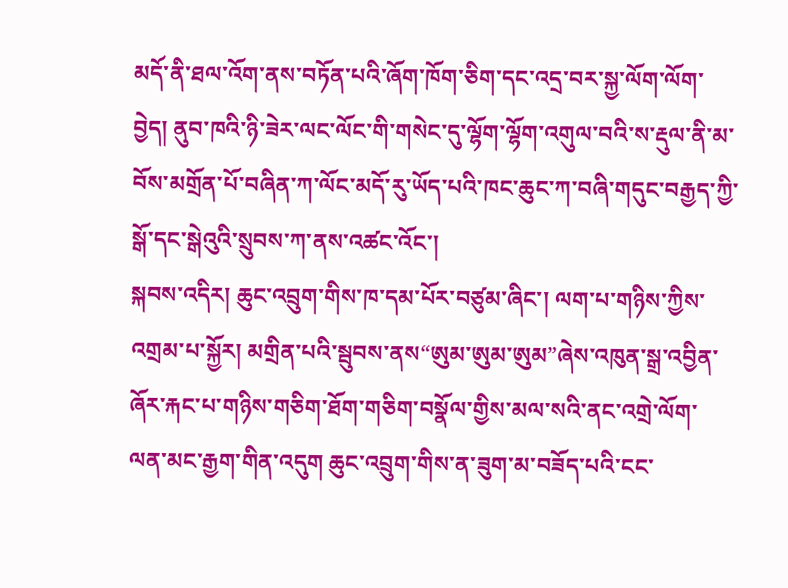མདོ་ནི་ཐལ་འོག་ནས་བཏོན་པའི་ཞོག་ཁོག་ཅིག་དང་འདྲ་བར་སྐྱ་ལོག་ལོག་བྱེད། ནུབ་ཁའི་ཉི་ཟེར་ལང་ལོང་གི་གསེང་དུ་ལྷོག་ལྷོག་འགུལ་བའི་ས་རྡུལ་ནི་མ་བོས་མགྲོན་པོ་བཞིན་ཀ་ལོང་མདོ་རུ་ཡོད་པའི་ཁང་ཆུང་ཀ་བཞི་གདུང་བརྒྱད་ཀྱི་སྒོ་དང་སྒེའུའི་སྲུབས་ཀ་ནས་འཚང་འོང་།
སྐབས་འདིར། ཆུང་འབྲུག་གིས་ཁ་དམ་པོར་བཙུམ་ཞིང་། ལག་པ་གཉིས་ཀྱིས་འགྲམ་པ་སྐྱོར། མགྲིན་པའི་སྦུབས་ནས“ཨུམ་ཨུམ་ཨུམ”ཞེས་འཁུན་སྒྲ་འབྱིན་ཞོར་རྐང་པ་གཉིས་གཅིག་ཐོག་གཅིག་བསྣོལ་གྱིས་མལ་སའི་ནང་འགྲེ་ལོག་ལན་མང་རྒྱག་གིན་འདུག ཆུང་འབྲུག་གིས་ན་ཟུག་མ་བཟོད་པའི་ངང་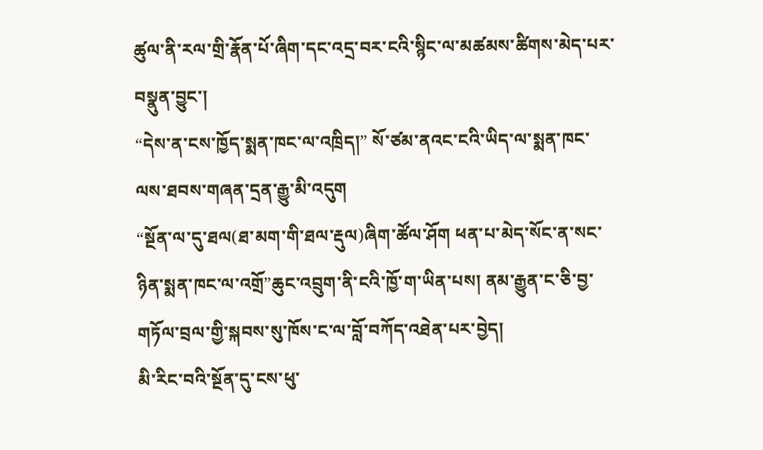ཚུལ་ནི་རལ་གྲི་རྣོན་པོ་ཞིག་དང་འདྲ་བར་ངའི་སྙིང་ལ་མཚམས་ཚིགས་མེད་པར་བསྣུན་བྱུང་།
“དེས་ན་ངས་ཁྱོད་སྨན་ཁང་ལ་འཁྲིད།” སོ་ཙམ་ནའང་ངའི་ཡིད་ལ་སྨན་ཁང་ལས་ཐབས་གཞན་དྲན་རྒྱུ་མི་འདུག
“སྔོན་ལ་དུ་ཐལ(ཐ་མག་གི་ཐལ་རྡུལ)ཞིག་ཚོལ་ཤོག ཕན་པ་མེད་སོང་ན་སང་ཉིན་སྨན་ཁང་ལ་འགྲོ”ཆུང་འབྲུག་ནི་ངའི་ཁྱོ་ག་ཡིན་པས། ནམ་རྒྱུན་ང་ཅི་བྱ་གཏོལ་བྲལ་གྱི་སྐབས་སུ་ཁོས་ང་ལ་བློ་བཀོད་འཐེན་པར་བྱེད།
མི་རིང་བའི་སྔོན་དུ་ངས་ཕུ་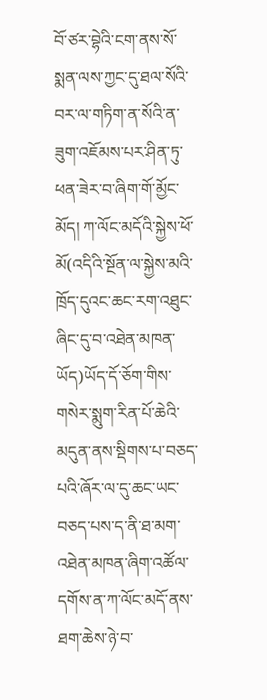བོ་ཙར་བྷེའི་ངག་ནས་སོ་སྨན་ལས་ཀྱང་དུ་ཐལ་སོའི་བར་ལ་གཏིག་ན་སོའི་ན་ཟུག་འཇོམས་པར་ཤིན་ཏུ་ཕན་ཟེར་བ་ཞིག་གོ་མྱོང་མོད། ཀ་ལོང་མདོའི་སྐྱེས་ཕོ་མོ(འདིའི་སྔོན་ལ་སྐྱེས་མའི་ཁྲོད་དུའང་ཆང་རག་འཐུང་ཞིང་དུ་བ་འཐེན་མཁན་ཡོད)ཡོད་དོ་ཅོག་གིས་གསེར་སྨུག་རིན་པོ་ཆེའི་མདུན་ནས་སྡིགས་པ་བཅད་པའི་ཞོར་ལ་དུ་ཆང་ཡང་བཅད་པས་ད་ནི་ཐ་མག་འཐེན་མཁན་ཞིག་འཚོལ་དགོས་ན་ཀ་ལོང་མདོ་ནས་ཐག་ཆེས་ཉེ་བ་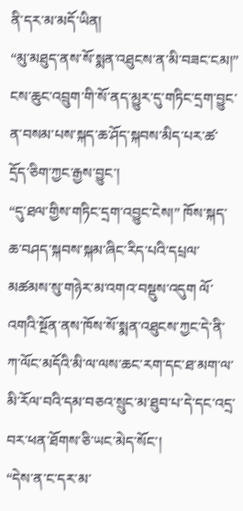ནི་དར་མ་མདོ་ཡིན།
“མུ་མཐུད་ནས་སོ་སྨན་འཐུངས་ན་མི་བཟང་ངམ།” ངས་ཆུང་འབྲུག་གི་སོ་ནད་མྱུར་དུ་གཏིང་དྲག་བྱུང་ན་བསམ་པས་སྐད་ཆ་ཤོད་སྐབས་མིད་པར་ཚ་དྲོད་ཅིག་ཀྱང་རྒྱས་བྱུང་།
“དུ་ཐལ་གྱིས་གཏིང་དྲག་འབྱུང་ངེས།” ཁོས་སྐད་ཆ་བཤད་སྐབས་སྐམ་ཞིང་རིད་པའི་དཔྲལ་མཚམས་སུ་གཉེར་མ་འགའ་བསྡུས་འདུག ལོ་འགའི་སྔོན་ནས་ཁོས་སོ་སྨན་འཐུངས་ཀྱང་དེ་ནི་ཀ་ལོང་མདོའི་མི་ལ་ལས་ཆང་རག་དང་ཐ་མག་ལ་མི་རོལ་བའི་དམ་བཅའ་སྲུང་མ་ཐུབ་པ་དེ་དང་འདྲ་བར་ཕན་ཐོགས་ཅི་ཡང་མེད་སོང་།
“དེས་ན་ང་དར་མ་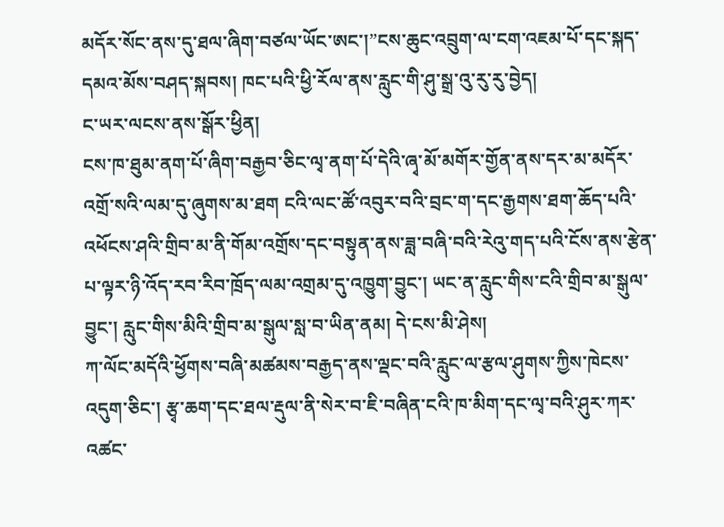མདོར་སོང་ནས་དུ་ཐལ་ཞིག་བཙལ་ཡོང་ཨང་།”ངས་ཆུང་འབྲུག་ལ་ངག་འཇམ་པོ་དང་སྐད་དམའ་མོས་བཤད་སྐབས། ཁང་པའི་ཕྱི་རོལ་ནས་རླུང་གི་ཤུ་སྒྲ་འུ་རུ་རུ་བྱེད།
ང་ཡར་ལངས་ནས་སྒོར་ཕྱིན།
ངས་ཁ་ཐུམ་ནག་པོ་ཞིག་བརྒྱབ་ཅིང་ལྭ་ནག་པོ་དེའི་ཞྭ་མོ་མགོར་གྱོན་ནས་དར་མ་མདོར་འགྲོ་སའི་ལམ་དུ་ཞུགས་མ་ཐག ངའི་ལང་ཚོ་འབུར་བའི་བྲང་ག་དང་རྒྱགས་ཐག་ཆོད་པའི་འཕོངས་ཤའི་གྲིབ་མ་ནི་གོམ་འགྲོས་དང་བསྟུན་ནས་ཟླ་བཞི་བའི་རེའུ་གད་པའི་ངོས་ནས་རྩེན་པ་ལྟར་ཉི་འོད་རབ་རིབ་ཁྲོད་ལམ་འགྲམ་དུ་འཁྱུག་བྱུང་། ཡང་ན་རླུང་གིས་ངའི་གྲིབ་མ་སྒུལ་བྱུང་། རླུང་གིས་མིའི་གྲིབ་མ་སྒུལ་སླ་བ་ཡིན་ནམ། དེ་ངས་མི་ཤེས།
ཀ་ལོང་མདོའི་ཕྱོགས་བཞི་མཚམས་བརྒྱད་ནས་ལྡང་བའི་རླུང་ལ་རྩལ་ཤུགས་ཀྱིས་ཁེངས་འདུག་ཅིང་། རྩྭ་ཆག་དང་ཐལ་རྡུལ་ནི་སེར་བ་ཇི་བཞིན་ངའི་ཁ་མིག་དང་ལྭ་བའི་ཤུར་ཀར་འཚང་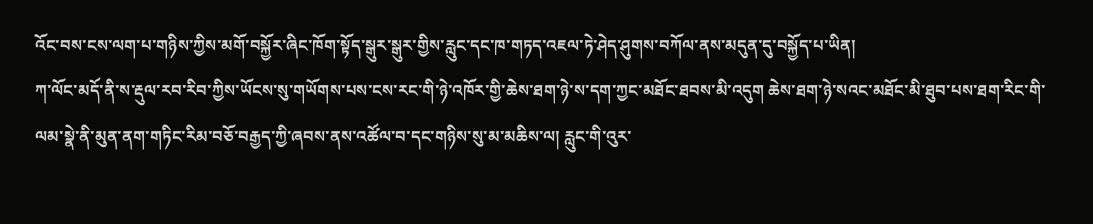འོང་བས་ངས་ལག་པ་གཉིས་ཀྱིས་མགོ་བསྐྱོར་ཞིང་ཁོག་སྟོད་སྒུར་སྒུར་གྱིས་རླུང་དང་ཁ་གཏད་འཇལ་ཏེ་ཤེད་ཤུགས་བཀོལ་ནས་མདུན་དུ་བསྐྱོད་པ་ཡིན།
ཀ་ལོང་མདོ་ནི་ས་རྡུལ་རབ་རིབ་ཀྱིས་ཡོངས་སུ་གཡོགས་པས་ངས་རང་གི་ཉེ་འཁོར་གྱི་ཆེས་ཐག་ཉེ་ས་དག་ཀྱང་མཐོང་ཐབས་མི་འདུག ཆེས་ཐག་ཉེ་སའང་མཐོང་མི་ཐུབ་པས་ཐག་རིང་གི་ལམ་སྣེ་ནི་མུན་ནག་གཏིང་རིམ་བཅོ་བརྒྱད་ཀྱི་ཞབས་ནས་འཚོལ་བ་དང་གཉིས་སུ་མ་མཆིས་ལ། རླུང་གི་འུར་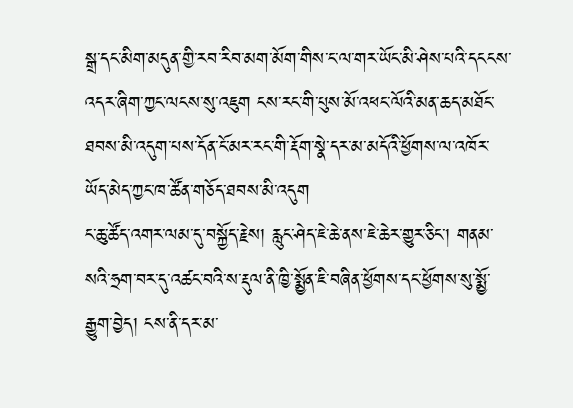སྒྲ་དང་མིག་མདུན་གྱི་རབ་རིབ་མག་མོག་གིས་ང་ལ་གར་ཡོང་མི་ཤེས་པའི་དངངས་འདར་ཞིག་ཀྱང་ལངས་སུ་འཇུག ངས་རང་གི་པུས་མོ་འཕང་ལོའི་མན་ཆད་མཐོང་ཐབས་མི་འདུག་པས་དོན་ངོ་མར་རང་གི་རྡོག་སྣེ་དར་མ་མདོའི་ཕྱོགས་ལ་འཁོར་ཡོད་མེད་ཀྱང་ཁ་ཚོན་གཅོད་ཐབས་མི་འདུག
ང་ཆུ་ཚོད་འགར་ལམ་དུ་བསྐྱོད་རྗེས། རླུང་ཤེད་ཇེ་ཆེ་ནས་ཇེ་ཆེར་གྱུར་ཅིང་། གནམ་སའི་ཧྲག་བར་དུ་འཚང་བའི་ས་རྡུལ་ནི་ཁྱི་སྨྱོན་ཇི་བཞིན་ཕྱོགས་དང་ཕྱོགས་སུ་སྨྱོ་རྒྱུག་བྱེད། ངས་ནི་དར་མ་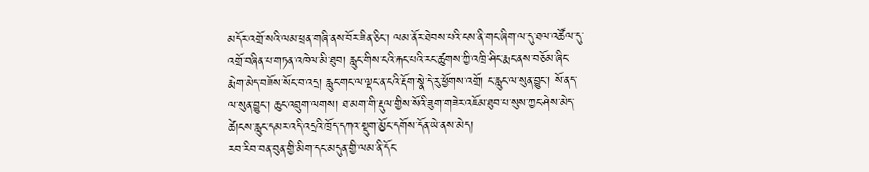མདོར་འགྲོ་སའི་ལམ་ཕྲན་གཞི་ནས་བོར་ཟིན་ཅིང་། ལམ་ནོར་ཐེབས་པའི་ངས་ནི་གང་ཞིག་ལ་དུ་ཐལ་འཚོལ་དུ་འགྲོ་བཞིན་པ་གཏན་འཁེལ་མི་ཐུབ། རླུང་གིས་ངའི་རྐང་པའི་རང་ཚུགས་ཀྱི་འཁྲི་ཤིང་རྨང་ནས་བཅོམ་ཞིང་རྨེག་མེད་བཟོས་སོང་བ་འདྲ། རླུང་གང་ལ་ལྡང་ན་ངའི་རྡོག་སྣེ་དེ་རུ་ཕྱོགས་འགྲོ། ང་རླུང་ལ་སུན་བྱུང་། སོ་ནད་ལ་སུན་བྱུང་། ཆུང་འབྲུག་ལགས། ཐ་མག་གི་རྡུལ་གྱིས་སོའི་ཟུག་གཟེར་འཇོམ་ཐུབ་པ་སུས་ཀྱང་ཤེས་མེད་ཚེ།ངས་རླུང་དམར་འདི་འདྲའི་ཁྲོད་དཀའ་སྡུག་མྱོང་དགོས་དོན་ཡེ་ནས་མེད།
རབ་རིབ་བན་བུན་གྱི་མིག་དང་མདུན་གྱི་ལམ་ནི་དོང་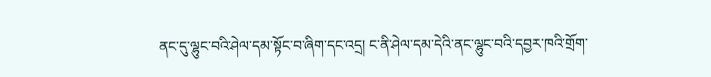ནང་དུ་ལྷུང་བའི་ཤེལ་དམ་སྟོང་བ་ཞིག་དང་འདྲ། ང་ནི་ཤེལ་དམ་དེའི་ནང་ལྷུང་བའི་དབྱར་ཁའི་གྲོག་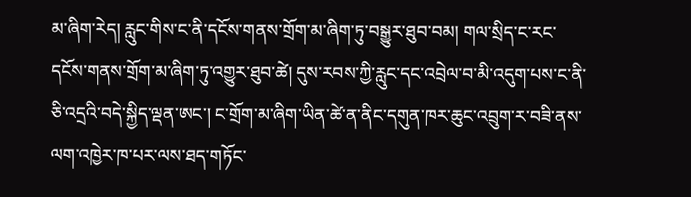མ་ཞིག་རེད། རླུང་གིས་ང་ནི་དངོས་གནས་གྲོག་མ་ཞིག་ཏུ་བསྒྱུར་ཐུབ་བམ། གལ་སྲིད་ང་རང་དངོས་གནས་གྲོག་མ་ཞིག་ཏུ་འགྱུར་ཐུབ་ཚེ། དུས་རབས་ཀྱི་རླུང་དང་འབྲེལ་བ་མི་འདུག་པས་ང་ནི་ཅི་འདྲའི་བདེ་སྐྱིད་ལྡན་ཨང་། ང་གྲོག་མ་ཞིག་ཡིན་ཚེ་ན་ནིང་དགུན་ཁར་ཆུང་འབྲུག་ར་བཟི་ནས་ལག་འཁྱེར་ཁ་པར་ལས་ཐད་གཏོང་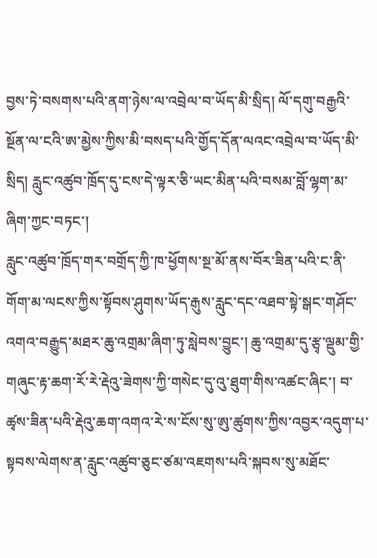བྱས་ཏེ་བསགས་པའི་ནག་ཉེས་ལ་འབྲེལ་བ་ཡོད་མི་སྲིད། ལོ་དགུ་བརྒྱའི་སྔོན་ལ་ངའི་ཨ་མྱེས་ཀྱིས་མི་བསད་པའི་གྱོད་དོན་ལའང་འབྲེལ་བ་ཡོད་མི་སྲིད། རླུང་འཚུབ་ཁྲོད་དུ་ངས་དེ་ལྟར་ཅི་ཡང་མིན་པའི་བསམ་བློ་ལྷག་མ་ཞིག་ཀྱང་བཏང་།
རླུང་འཚུབ་ཁྲོད་གར་བགྲོད་ཀྱི་ཁ་ཕྱོགས་སྔ་མོ་ནས་བོར་ཟིན་པའི་ང་ནི་གོག་མ་ལངས་ཀྱིས་སྟོབས་ཤུགས་ཡོད་རྒུས་རླུང་དང་འཐབ་སྟེ་སྒང་གཤོང་འགའ་བརྒྱུད་མཐར་ཆུ་འགྲམ་ཞིག་ཏུ་སླེབས་བྱུང་། ཆུ་འགྲམ་དུ་རྩྭ་ལྡུམ་གྱི་གཞུང་རྟ་ཆག་རོ་རེ་རྡེའུ་ཟེགས་ཀྱི་གསེང་དུ་འུ་ཐུག་གིས་འཚང་ཞིང་། བ་ཚྭས་ཟིན་པའི་རྡེའུ་ཆག་འགའ་རེ་ས་ངོས་སུ་ཨུ་ཚུགས་ཀྱིས་འབྱར་འདུག་པ་སྟབས་ལེགས་ན་རླུང་འཚུབ་ཅུང་ཙམ་འཇགས་པའི་སྐབས་སུ་མཐོང་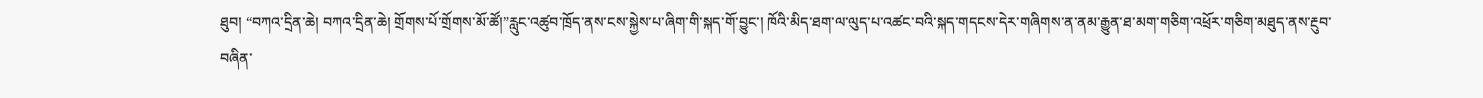ཐུབ། “བཀའ་དྲིན་ཆེ། བཀའ་དྲིན་ཆེ། གྲོགས་པོ་གྲོགས་མོ་ཚོ།”རླུང་འཚུབ་ཁྲོད་ནས་ངས་སྐྱེས་པ་ཞིག་གི་སྐད་གོ་བྱུང་། ཁོའི་མིད་ཐག་ལ་ལུད་པ་འཚང་བའི་སྐད་གདངས་དེར་གཞིགས་ན་ནམ་རྒྱུན་ཐ་མག་གཅིག་འཕྲོར་གཅིག་མཐུད་ནས་རྔུབ་བཞིན་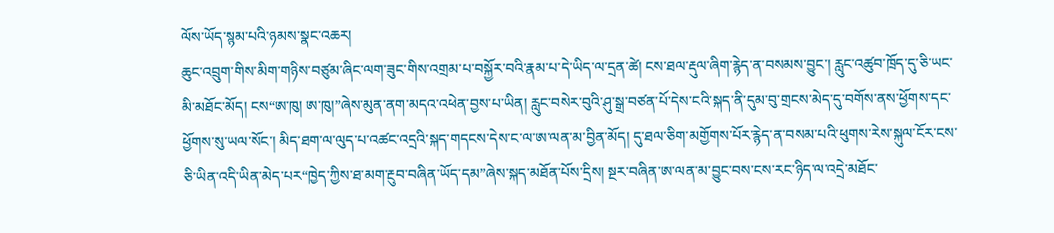ལོས་ཡོད་སྙམ་པའི་ཉམས་སྣང་འཆར།
ཆུང་འབྲུག་གིས་མིག་གཉིས་བཙུམ་ཞིང་ལག་ཟུང་གིས་འགྲམ་པ་བསྐྱོར་བའི་རྣམ་པ་དེ་ཡིད་ལ་དྲན་ཚེ། ངས་ཐལ་རྡུལ་ཞིག་རྙེད་ན་བསམས་བྱུང་། རླུང་འཚུབ་ཁྲོད་དུ་ཅི་ཡང་མི་མཐོང་མོད། ངས“ཨ་ཁུ། ཨ་ཁུ།”ཞེས་མུན་ནག་མདའ་འཕེན་བྱས་པ་ཡིན། རླུང་བསེར་བུའི་ཤུ་སྒྲ་བཙན་པོ་དེས་ངའི་སྐད་ནི་དུམ་བུ་གྲངས་མེད་དུ་བགོས་ནས་ཕྱོགས་དང་ཕྱོགས་སུ་ཡལ་སོང་། མིད་ཐག་ལ་ལུད་པ་འཚང་འདྲའི་སྐད་གདངས་དེས་ང་ལ་ཨ་ལན་མ་བྱིན་མོད། དུ་ཐལ་ཅིག་མགྱོགས་པོར་རྙེད་ན་བསམ་པའི་ཕུགས་རེས་སྐུལ་ངོར་ངས་ཅི་ཡིན་འདི་ཡིན་མེད་པར“ཁྱེད་ཀྱིས་ཐ་མག་རྔུབ་བཞིན་ཡོད་དམ”ཞེས་སྐད་མཐོན་པོས་དྲིས། སྔར་བཞིན་ཨ་ལན་མ་བྱུང་བས་ངས་རང་ཉིད་ལ་འདྲེ་མཐོང་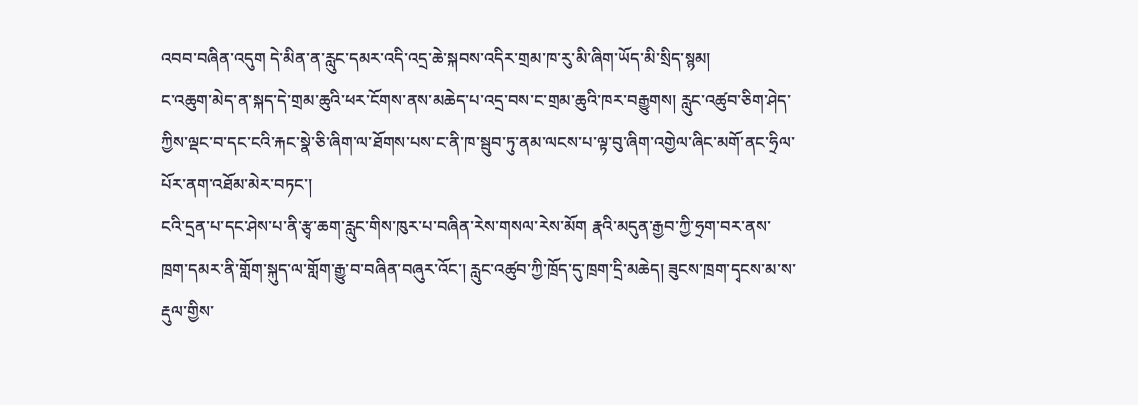འབབ་བཞིན་འདུག དེ་མིན་ན་རླུང་དམར་འདི་འདྲ་ཆེ་སྐབས་འདིར་གྲམ་ཁ་རུ་མི་ཞིག་ཡོད་མི་སྲིད་སྙམ།
ང་འཆུག་མེད་ན་སྐད་དེ་གྲམ་ཆུའི་ཕར་ངོགས་ནས་མཆེད་པ་འདྲ་བས་ང་གྲམ་ཆུའི་ཁར་བརྒྱུགས། རླུང་འཚུབ་ཅིག་ཤེད་ཀྱིས་ལྡང་བ་དང་ངའི་རྐང་སྣེ་ཅི་ཞིག་ལ་ཐོགས་པས་ང་ནི་ཁ་སྦུབ་ཏུ་ནམ་ལངས་པ་ལྟ་བུ་ཞིག་འགྱེལ་ཞིང་མགོ་ནང་ཧྲིལ་པོར་ནག་འཐོམ་མེར་བཏང་།
ངའི་དྲན་པ་དང་ཤེས་པ་ནི་རྩྭ་ཆག་རླུང་གིས་ཁུར་པ་བཞིན་རེས་གསལ་རེས་མོག རྣའི་མདུན་རྒྱབ་ཀྱི་ཧྲག་བར་ནས་ཁྲག་དམར་ནི་གློག་སྐུད་ལ་གློག་རྒྱུ་བ་བཞིན་བཞུར་འོང་། རླུང་འཚུབ་ཀྱི་ཁྲོད་དུ་ཁྲག་དྲི་མཆེད། ཟུངས་ཁྲག་དྭངས་མ་ས་རྡུལ་གྱིས་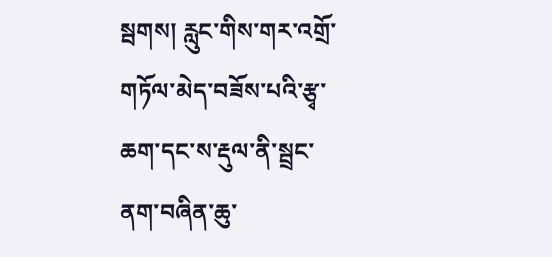སྦགས། རླུང་གིས་གར་འགྲོ་གཏོལ་མེད་བཟོས་པའི་རྩྭ་ཆག་དང་ས་རྡུལ་ནི་སྦྲང་ནག་བཞིན་ཆུ་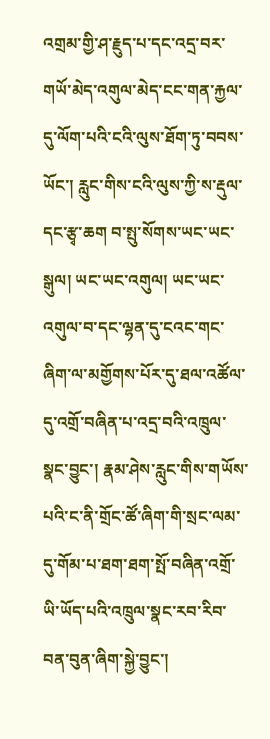འགྲམ་གྱི་ཤ་རྗུད་པ་དང་འདྲ་བར་གཡོ་མེད་འགུལ་མེད་ངང་གན་རྐྱལ་དུ་ལོག་པའི་ངའི་ལུས་ཐོག་ཏུ་བབས་ཡོང་། རླུང་གིས་ངའི་ལུས་ཀྱི་ས་རྡུལ་དང་རྩྭ་ཆག བ་སྤུ་སོགས་ཡང་ཡང་སྒུལ། ཡང་ཡང་འགུལ། ཡང་ཡང་འགུལ་བ་དང་ལྷན་དུ་ངའང་གང་ཞིག་ལ་མགྱོགས་པོར་དུ་ཐལ་འཚོལ་དུ་འགྲོ་བཞིན་པ་འདྲ་བའི་འཁྲུལ་སྣང་བྱུང་། རྣམ་ཤེས་རླུང་གིས་གཡོས་པའི་ང་ནི་གྲོང་ཚོ་ཞིག་གི་སྲང་ལམ་དུ་གོམ་པ་ཐག་ཐག་སྤོ་བཞིན་འགྲོ་ཡི་ཡོད་པའི་འཁྲུལ་སྣང་རབ་རིབ་བན་བུན་ཞིག་སྐྱེ་བྱུང་།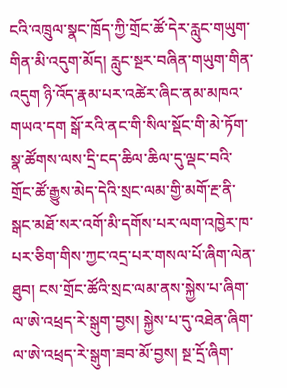ངའི་འཁྲུལ་སྣང་ཁྲོད་ཀྱི་གྲོང་ཚོ་དེར་རླུང་གཡུག་གིན་མི་འདུག་མོད། རླུང་སྔར་བཞིན་གཡུག་གིན་འདུག ཉི་འོད་རྣམ་པར་འཚེར་ཞིང་ནམ་མཁའ་གཡའ་དག སྒོ་རའི་ནང་གི་སིལ་སྡོང་གི་མེ་ཏོག་སྣ་ཚོགས་ལས་དྲི་ངད་ཆིལ་ཆིལ་དུ་ལྡང་བའི་གྲོང་ཚོ་རྒྱུས་མེད་དེའི་སྲང་ལམ་གྱི་མགོ་རྔ་ནི་སྒང་མཐོ་སར་འགོ་མི་དགོས་པར་ལག་འཁྱེར་ཁ་པར་ཅིག་གིས་ཀྱང་འདྲ་པར་གསལ་པོ་ཞིག་ལེན་ཐུབ། ངས་གྲོང་ཚོའི་སྲང་ལམ་ནས་སྐྱེས་པ་ཞིག་ལ་ཨེ་འཕྲད་རེ་སྒུག་བྱས། སྐྱེས་པ་དུ་འཐེན་ཞིག་ལ་ཨེ་འཕྲད་རེ་སྒུག་ཟབ་མོ་བྱས། སྔ་དྲོ་ཞིག་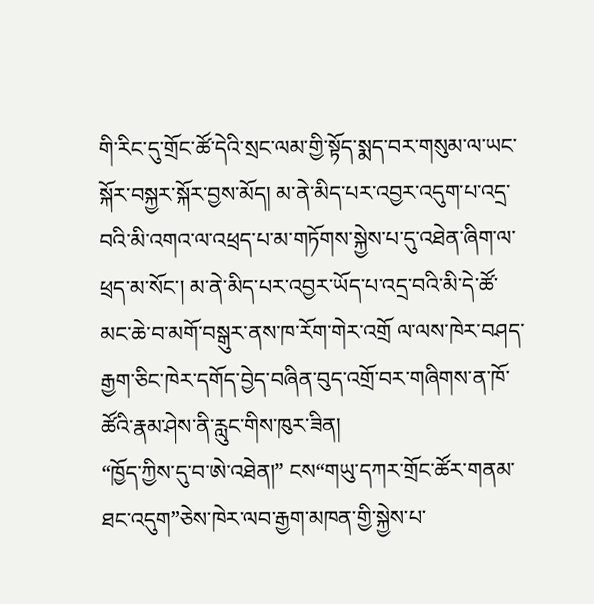གི་རིང་དུ་གྲོང་ཚོ་དེའི་སྲང་ལམ་གྱི་སྟོད་སྨད་བར་གསུམ་ལ་ཡང་སྐོར་བསྐྱར་སྐོར་བྱས་མོད། མ་ནེ་མིད་པར་འབྱར་འདུག་པ་འདྲ་བའི་མི་འགའ་ལ་འཕྲད་པ་མ་གཏོགས་སྐྱེས་པ་དུ་འཐེན་ཞིག་ལ་ཕྲད་མ་སོང་། མ་ནེ་མིད་པར་འབྱར་ཡོད་པ་འདྲ་བའི་མི་དེ་ཚོ་མང་ཆེ་བ་མགོ་བསྒུར་ནས་ཁ་རོག་གེར་འགྲོ ལ་ལས་ཁེར་བཤད་རྒྱག་ཅིང་ཁེར་དགོད་བྱེད་བཞིན་བུད་འགྲོ་བར་གཞིགས་ན་ཁོ་ཚོའི་རྣམ་ཤེས་ནི་རླུང་གིས་ཁུར་ཟིན།
“ཁྱོད་ཀྱིས་དུ་བ་ཨེ་འཐེན།” ངས“གཡུ་དཀར་གྲོང་ཚོར་གནམ་ཐང་འདུག”ཅེས་ཁེར་ལབ་རྒྱག་མཁན་གྱི་སྐྱེས་པ་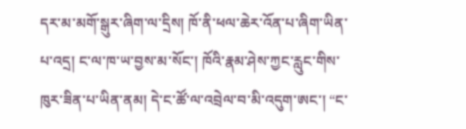དར་མ་མགོ་སྒུར་ཞིག་ལ་དྲིས། ཁོ་ནི་ཕལ་ཆེར་འོན་པ་ཞིག་ཡིན་པ་འདྲ། ང་ལ་ཁ་ཡ་བྱས་མ་སོང་། ཁོའི་རྣམ་ཤེས་ཀྱང་རླུང་གིས་ཁུར་ཟིན་པ་ཡིན་ནམ། དེ་ང་ཚོ་ལ་འབྲེལ་བ་མི་འདུག་ཨང་། “ང་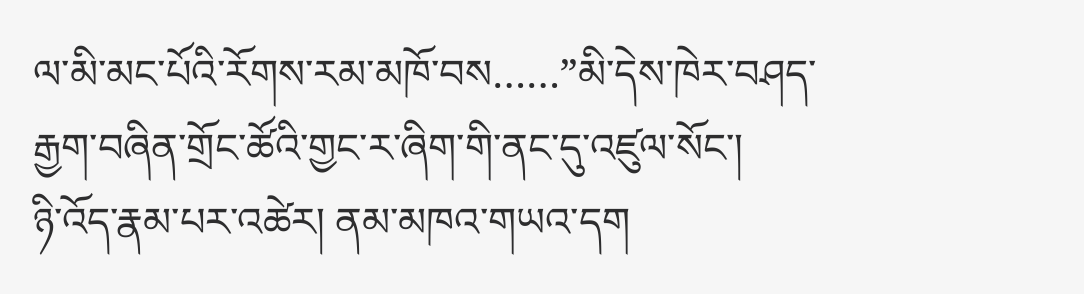ལ་མི་མང་པོའི་རོགས་རམ་མཁོ་བས……”མི་དེས་ཁེར་བཤད་རྒྱག་བཞིན་གྲོང་ཚོའི་གྱང་ར་ཞིག་གི་ནང་དུ་འཛུལ་སོང་།
ཉི་འོད་རྣམ་པར་འཚེར། ནམ་མཁའ་གཡའ་དག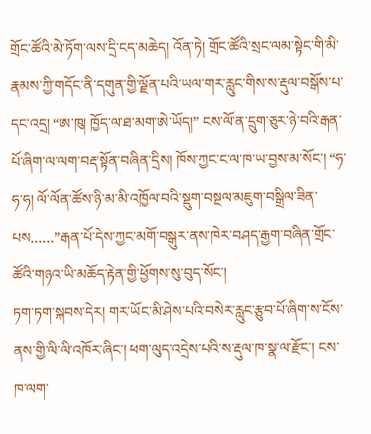གྲོང་ཚོའི་མེ་ཏོག་ལས་དྲི་ངད་མཆེད། འོན་ཏེ། གྲོང་ཚོའི་སྲང་ལམ་སྟེང་གི་མི་རྣམས་ཀྱི་གདོང་ནི་དགུན་གྱི་ལྗོན་པའི་ཡལ་གར་རླུང་གིས་ས་རྡུལ་བསྒོས་པ་དང་འདྲ། “ཨ་ཁུ། ཁྱོད་ལ་ཐ་མག་ཨེ་ཡོད།” ངས་ལོ་ན་དྲུག་ཅུར་ཉེ་བའི་རྒན་པོ་ཞིག་ལ་ལག་བརྡ་སྟོན་བཞིན་དྲིས། ཁོས་ཀྱང་ང་ལ་ཁ་ཡ་བྱས་མ་སོང་། “ཧ་ཧ་ཧ། ལོ་ལོན་ཚོས་ཉི་མ་མི་འཁྱོལ་བའི་སྡུག་བསྔལ་མཇུག་བསྒྲིལ་ཟིན་པས……”རྒན་པོ་དེས་ཀྱང་མགོ་བསྒུར་ནས་ཁེར་བཤད་རྒྱག་བཞིན་གྲོང་ཚོའི་གཉའ་ཡི་མཆོད་རྟེན་གྱི་ཕྱོགས་སུ་བུད་སོང་།
ཏག་ཏག་སྐབས་དེར། གར་ཡོང་མི་ཤེས་པའི་བསེར་རླུང་རྩུབ་པོ་ཞིག་ས་ངོས་ནས་གྱི་ལི་ལི་འཁོར་ཞིང་། ཕག་ལུད་འདྲེས་པའི་ས་རྡུལ་ཁ་སྣ་ལ་རྫོང་། ངས་ཁ་ལག་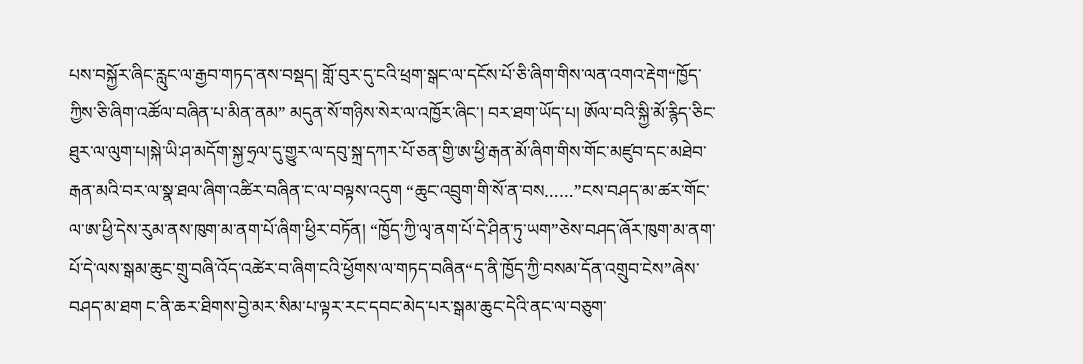པས་བསྐྱོར་ཞིང་རླུང་ལ་རྒྱབ་གཏད་ནས་བསྡད། གློ་བུར་དུ་ངའི་ཕྲག་སྒང་ལ་དངོས་པོ་ཅི་ཞིག་གིས་ལན་འགའ་རྡེག“ཁྱོད་ཀྱིས་ཅི་ཞིག་འཚོལ་བཞིན་པ་མིན་ནམ” མདུན་སོ་གཉིས་སེར་ལ་འཁྱོར་ཞིང་། བར་ཐག་ཡོད་པ། ཨོལ་བའི་སྐྱི་མོ་རྙིད་ཅིང་ཐུར་ལ་ལུག་པ།སྐེ་ཡི་ཤ་མདོག་སྐྱ་ཧྲལ་དུ་གྱུར་ལ་དབུ་སྐྲ་དཀར་པོ་ཅན་གྱི་ཨ་ཕྱི་རྒན་མོ་ཞིག་གིས་གོང་མཛུབ་དང་མཐེབ་རྒན་མའི་བར་ལ་སྣ་ཐལ་ཞིག་འཚིར་བཞིན་ང་ལ་བལྟས་འདུག “ཆུང་འབྲུག་གི་སོ་ན་བས……”ངས་བཤད་མ་ཚར་གོང་ལ་ཨ་ཕྱི་དེས་རུམ་ནས་ཁུག་མ་ནག་པོ་ཞིག་ཕྱིར་བཏོན། “ཁྱོད་ཀྱི་ལྭ་ནག་པོ་དེ་ཤིན་ཏུ་ཡག”ཅེས་བཤད་ཞོར་ཁུག་མ་ནག་པོ་དེ་ལས་སྒམ་ཆུང་གྲུ་བཞི་འོད་འཚེར་བ་ཞིག་ངའི་ཕྱོགས་ལ་གཏད་བཞིན“ད་ནི་ཁྱོད་ཀྱི་བསམ་དོན་འགྲུབ་ངེས”ཞེས་བཤད་མ་ཐག ང་ནི་ཆར་ཐིགས་བྱེ་མར་སིམ་པ་ལྟར་རང་དབང་མེད་པར་སྒམ་ཆུང་དེའི་ནང་ལ་བཅུག་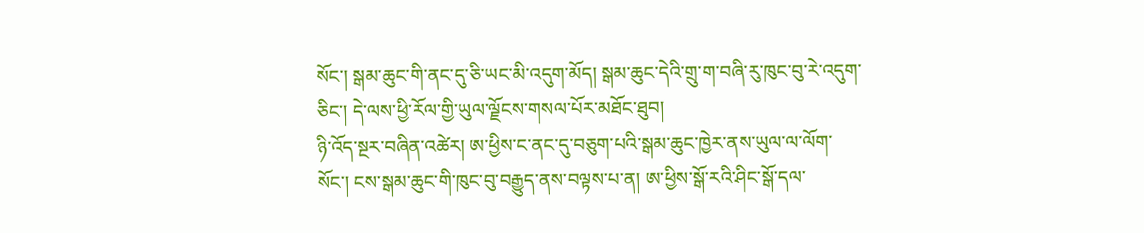སོང་། སྒམ་ཆུང་གི་ནང་དུ་ཅི་ཡང་མི་འདུག་མོད། སྒམ་ཆུང་དེའི་གྲུ་ག་བཞི་རུ་ཁུང་བུ་རེ་འདུག་ཅིང་། དེ་ལས་ཕྱི་རོལ་གྱི་ཡུལ་ལྗོངས་གསལ་པོར་མཐོང་ཐུབ།
ཉི་འོད་སྔར་བཞིན་འཚེར། ཨ་ཕྱིས་ང་ནང་དུ་བཅུག་པའི་སྒམ་ཆུང་ཁྱེར་ནས་ཡུལ་ལ་ལོག་སོང་། ངས་སྒམ་ཆུང་གི་ཁུང་བུ་བརྒྱུད་ནས་བལྟས་པ་ན། ཨ་ཕྱིས་སྒོ་རའི་ཤིང་སྒོ་དལ་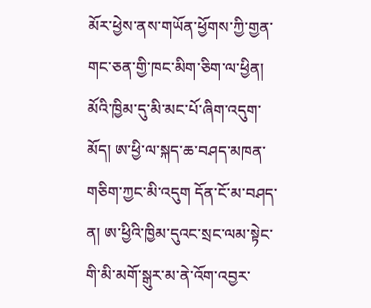མོར་ཕྱེས་ནས་གཡོན་ཕྱོགས་ཀྱི་གྱན་གང་ཅན་གྱི་ཁང་མིག་ཅིག་ལ་ཕྱིན། མོའི་ཁྱིམ་དུ་མི་མང་པོ་ཞིག་འདུག་མོད། ཨ་ཕྱི་ལ་སྐད་ཆ་བཤད་མཁན་གཅིག་ཀྱང་མི་འདུག དོན་ངོ་མ་བཤད་ན། ཨ་ཕྱིའི་ཁྱིམ་དུའང་སྲང་ལམ་སྟེང་གི་མི་མགོ་སྒུར་མ་ནེ་འོག་འབྱར་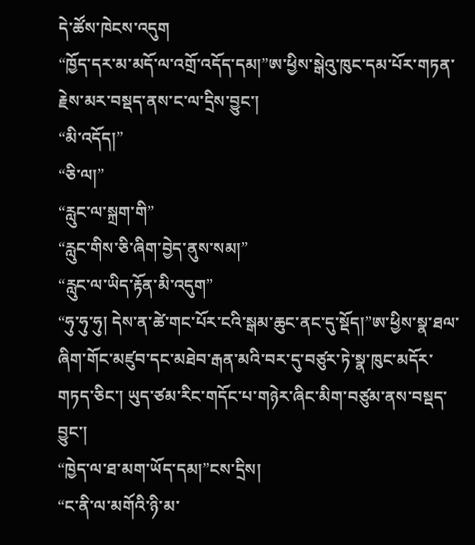དེ་ཚོས་ཁེངས་འདུག
“ཁྱོད་དར་མ་མདོ་ལ་འགྲོ་འདོད་དམ།”ཨ་ཕྱིས་སྒེའུ་ཁུང་དམ་པོར་གཏན་རྗེས་མར་བསྡད་ནས་ང་ལ་དྲིས་བྱུང་།
“མི་འདོད།”
“ཅི་ལ།”
“རླུང་ལ་སྐྲག་གི”
“རླུང་གིས་ཅི་ཞིག་བྱེད་ནུས་སམ།”
“རླུང་ལ་ཡིད་རྟོན་མི་འདུག”
“ཧུ་ཧུ་ཧུ། དེས་ན་ཚེ་གང་པོར་ངའི་སྒམ་ཆུང་ནང་དུ་སྡོད།”ཨ་ཕྱིས་སྣ་ཐལ་ཞིག་གོང་མཛུབ་དང་མཐེབ་རྒན་མའི་བར་དུ་བཙུར་ཏེ་སྣ་ཁུང་མདོར་གཏད་ཅིང་། ཡུད་ཙམ་རིང་གདོང་པ་གཉེར་ཞིང་མིག་བཙུམ་ནས་བསྡད་བྱུང་།
“ཁྱེད་ལ་ཐ་མག་ཡོད་དམ།”ངས་དྲིས།
“ང་ནི་ལ་མགོའི་ཉི་མ་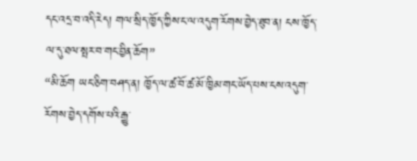དང་འདྲ་བ་འདི་རེད། གལ་སྲིད་ཁྱོད་ཀྱིས་ང་ལ་འདུག་རོགས་བྱེད་ཐུབ་ན། ངས་ཁྱོད་ལ་དུ་ཐལ་སྤར་བ་གང་བྱིན་ཆོག”
“མི་ཆོག ཡང་ཅིག་བཤད་ན། ཁྱོད་ལ་ཚ་བོ་ཚ་མོ་ཁྱིམ་གང་ཡོད་པས་ངས་འདུག་རོགས་བྱེད་དགོས་པའི་རྒྱུ་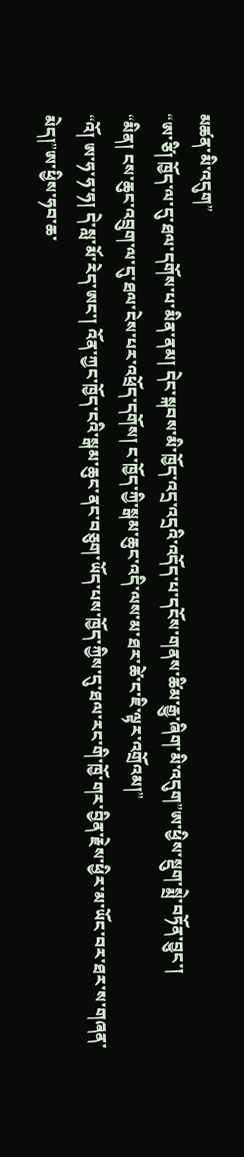མཚན་མི་འདུག”
“ཨ་ཙི། ཁྱོད་ལ་དུ་ཐལ་དགོས་པ་མིན་ནམ། དེང་སྐབས་མི་ཁྱོད་འདྲ་འདྲའི་འདོད་པ་དངོས་གནས་ཚིམ་རྒྱུ་ཞིག་མི་འདུག”ཨ་ཕྱིས་སྡུག་སྨྲེ་བཏོན་བྱུང་།
“མིན། ངས་ཆུང་འབྲུག་ལ་དུ་ཐལ་ངེས་པར་འཕྲོད་དགོས། ང་ཁྱོད་ཀྱི་སྒམ་ཆུང་འདི་ལས་མ་ཐར་ཚེ་ང་ཇི་ལྟར་འགྲོའམ།”
“འོ། ཨ་ཧ་ཧ་ཧ། དེ་སླ་མོ་རེད་ཨང་། འོན་ཀྱང་ཁྱོད་ངའི་སྒམ་ཆུང་ནང་བཅུག་ཡོད་པས་ཁྱོད་ཀྱིས་དུ་ཐལ་རང་གི་ཁྱོ་གར་བྱིན་རྗེས་ཕྱིར་མ་ཡོང་བར་ཐར་ས་གཞན་མེད།”ཨ་ཕྱིས་ཧབ་ཆ་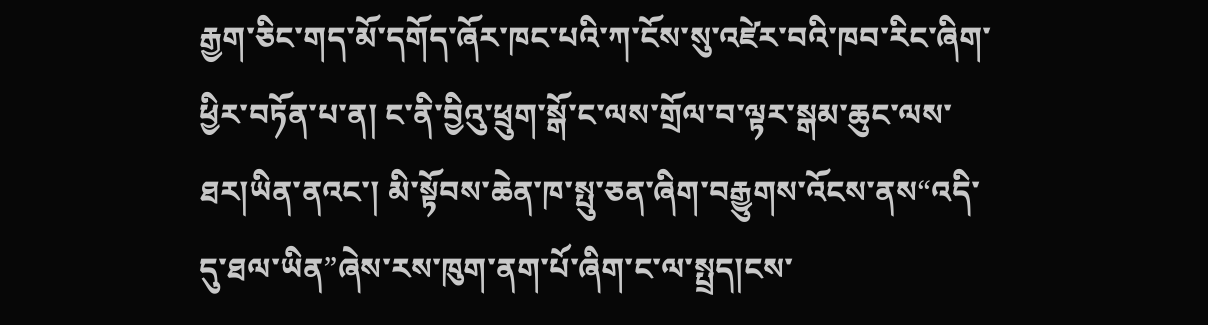རྒྱག་ཅིང་གད་མོ་དགོད་ཞོར་ཁང་པའི་ཀ་ངོས་སུ་འཛེར་བའི་ཁབ་རིང་ཞིག་ཕྱིར་བཏོན་པ་ན། ང་ནི་བྱིའུ་ཕྲུག་སྒོ་ང་ལས་གྲོལ་བ་ལྟར་སྒམ་ཆུང་ལས་ཐར།ཡིན་ནའང་། མི་སྟོབས་ཆེན་ཁ་སྤུ་ཅན་ཞིག་བརྒྱུགས་འོངས་ནས“འདི་དུ་ཐལ་ཡིན”ཞེས་རས་ཁུག་ནག་པོ་ཞིག་ང་ལ་སྤྲད།ངས་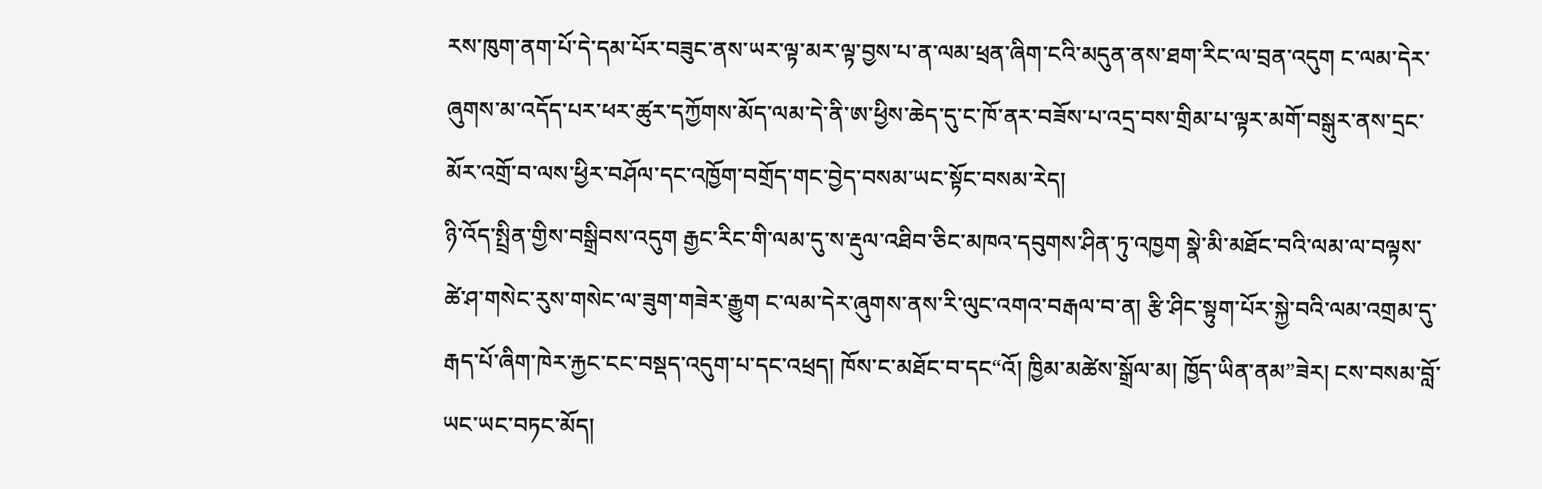རས་ཁུག་ནག་པོ་དེ་དམ་པོར་བཟུང་ནས་ཡར་ལྟ་མར་ལྟ་བྱས་པ་ན་ལམ་ཕྲན་ཞིག་ངའི་མདུན་ནས་ཐག་རིང་ལ་བྲན་འདུག ང་ལམ་དེར་ཞུགས་མ་འདོད་པར་ཕར་ཚུར་དཀྱོགས་མོད་ལམ་དེ་ནི་ཨ་ཕྱིས་ཆེད་དུ་ང་ཁོ་ནར་བཟོས་པ་འདྲ་བས་གྲིམ་པ་ལྟར་མགོ་བསྒུར་ནས་དྲང་མོར་འགྲོ་བ་ལས་ཕྱིར་བཤོལ་དང་འཁྱོག་བགྲོད་གང་བྱེད་བསམ་ཡང་སྟོང་བསམ་རེད།
ཉི་འོད་སྤྲིན་གྱིས་བསྒྲིབས་འདུག རྒྱང་རིང་གི་ལམ་དུ་ས་རྡུལ་འཐིབ་ཅིང་མཁའ་དབུགས་ཤིན་ཏུ་འཁྱག སྣེ་མི་མཐོང་བའི་ལམ་ལ་བལྟས་ཚེ་ཤ་གསེང་རུས་གསེང་ལ་ཟུག་གཟེར་རྒྱུག ང་ལམ་དེར་ཞུགས་ནས་རི་ལུང་འགའ་བརྒལ་བ་ན། རྩི་ཤིང་སྟུག་པོར་སྐྱེ་བའི་ལམ་འགྲམ་དུ་རྒད་པོ་ཞིག་ཁེར་རྐྱང་ངང་བསྡད་འདུག་པ་དང་འཕྲད། ཁོས་ང་མཐོང་བ་དང“འོ། ཁྱིམ་མཚེས་སྒྲོལ་མ། ཁྱོད་ཡིན་ནམ”ཟེར། ངས་བསམ་བློ་ཡང་ཡང་བཏང་མོད།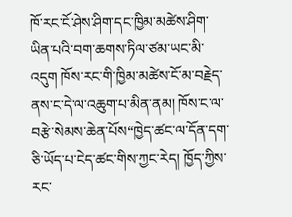ཁོ་རང་ངོ་ཤེས་ཤིག་དང་ཁྱིམ་མཚེས་ཤིག་ཡིན་པའི་བག་ཆགས་ཏིལ་ཙམ་ཡང་མི་འདུག ཁོས་རང་གི་ཁྱིམ་མཚེས་ངོ་མ་བརྗེད་ནས་ང་དེ་ལ་འཆུག་པ་མིན་ནམ། ཁོས་ང་ལ་བརྩེ་སེམས་ཆེན་པོས“ཁྱེད་ཚང་ལ་དོན་དག་ཅི་ཡོད་པ་ངེད་ཚང་གིས་ཀྱང་རེད། ཁྱོད་ཀྱིས་རང་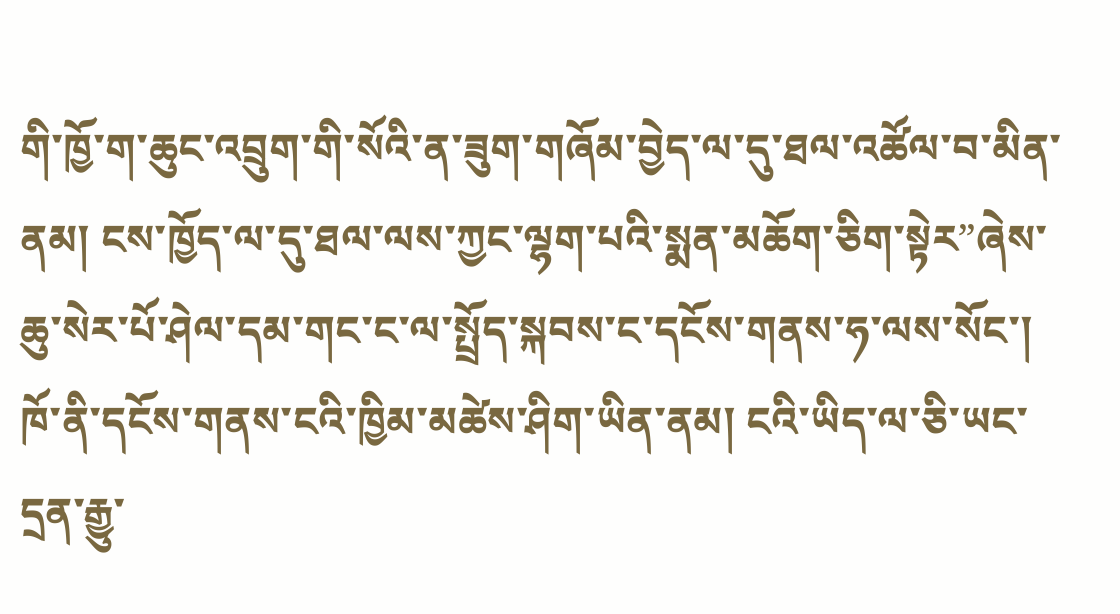གི་ཁྱོ་ག་ཆུང་འབྲུག་གི་སོའི་ན་ཟུག་གཞོམ་བྱེད་ལ་དུ་ཐལ་འཚོལ་བ་མིན་ནམ། ངས་ཁྱོད་ལ་དུ་ཐལ་ལས་ཀྱང་ལྷག་པའི་སྨན་མཆོག་ཅིག་སྟེར”ཞེས་ཆུ་སེར་པོ་ཤེལ་དམ་གང་ང་ལ་སྤྲོད་སྐབས་ང་དངོས་གནས་ཧ་ལས་སོང་། ཁོ་ནི་དངོས་གནས་ངའི་ཁྱིམ་མཚེས་ཤིག་ཡིན་ནམ། ངའི་ཡིད་ལ་ཅི་ཡང་དྲན་རྒྱུ་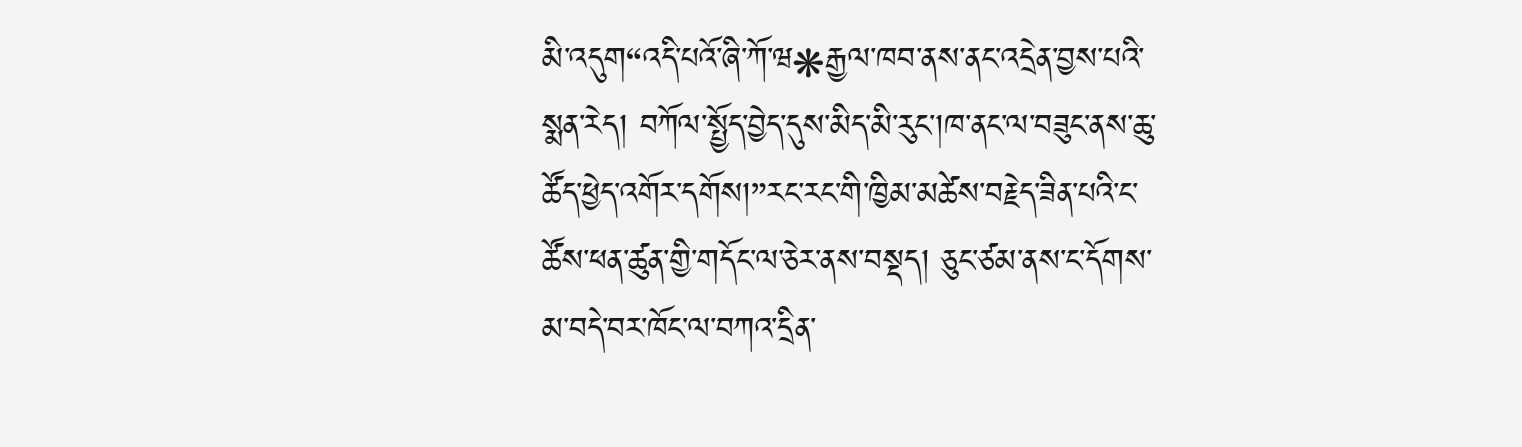མི་འདུག“འདི་པའོ་ཞི་ཀོ་ཝ❋རྒྱལ་ཁབ་ནས་ནང་འདྲེན་བྱས་པའི་སྨན་རེད། བཀོལ་སྤྱོད་བྱེད་དུས་མིད་མི་རུང་།ཁ་ནང་ལ་བཟུང་ནས་ཆུ་ཚོད་ཕྱེད་འགོར་དགོས།”རང་རང་གི་ཁྱིམ་མཚེས་བརྗེད་ཟིན་པའི་ང་ཚོས་ཕན་ཚུན་གྱི་གདོང་ལ་ཅེར་ནས་བསྡད། ཅུང་ཙམ་ནས་ང་དོགས་མ་བདེ་བར་ཁོང་ལ་བཀའ་དྲིན་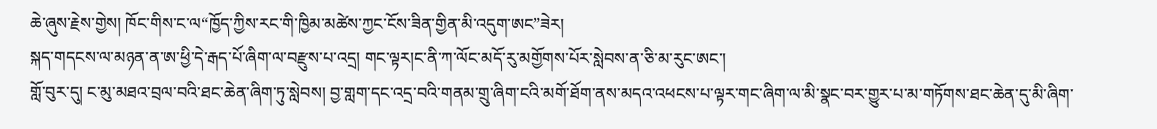ཆེ་ཞུས་རྗེས་གྱེས། ཁོང་གིས་ང་ལ“ཁྱོད་ཀྱིས་རང་གི་ཁྱིམ་མཚེས་ཀྱང་ངོས་ཟིན་གྱིན་མི་འདུག་ཨང”ཟེར།
སྐད་གདངས་ལ་མཉན་ན་ཨ་ཕྱི་དེ་རྒད་པོ་ཞིག་ལ་བརྫུས་པ་འདྲ། གང་ལྟར།ང་ནི་ཀ་ལོང་མདོ་རུ་མགྱོགས་པོར་སླེབས་ན་ཅི་མ་རུང་ཨང་།
གློ་བུར་དུ། ང་མུ་མཐའ་བྲལ་བའི་ཐང་ཆེན་ཞིག་ཏུ་སླེབས། བྱ་གླག་དང་འདྲ་བའི་གནམ་གྲུ་ཞིག་ངའི་མགོ་ཐོག་ནས་མདའ་འཕངས་པ་ལྟར་གང་ཞིག་ལ་མི་སྣང་བར་གྱུར་པ་མ་གཏོགས་ཐང་ཆེན་དུ་མི་ཞིག་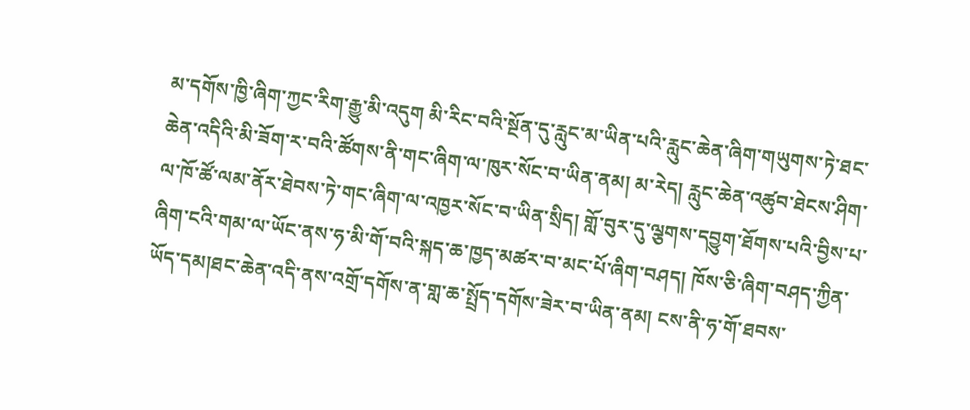མ་དགོས་ཁྱི་ཞིག་ཀྱང་རིག་རྒྱུ་མི་འདུག མི་རིང་བའི་སྔོན་དུ་རླུང་མ་ཡིན་པའི་རླུང་ཆེན་ཞིག་གཡུགས་ཏེ་ཐང་ཆེན་འདིའི་མི་ཟོག་ར་བའི་ཚོགས་ནི་གང་ཞིག་ལ་ཁུར་སོང་བ་ཡིན་ནམ། མ་རེད། རླུང་ཆེན་འཚུབ་ཐེངས་ཤིག་ལ་ཁོ་ཚོ་ལམ་ནོར་ཐེབས་ཏེ་གང་ཞིག་ལ་འཁྱར་སོང་བ་ཡིན་སྲིད། གློ་བུར་དུ་ལྕགས་དབྱུག་ཐོགས་པའི་བྱིས་པ་ཞིག་ངའི་གམ་ལ་ཡོང་ནས་ཧ་མི་གོ་བའི་སྐད་ཆ་ཁྱད་མཚར་བ་མང་པོ་ཞིག་བཤད། ཁོས་ཅི་ཞིག་བཤད་ཀྱིན་ཡོད་དམ།ཐང་ཆེན་འདི་ནས་འགྲོ་དགོས་ན་གླ་ཆ་སྤྲོད་དགོས་ཟེར་བ་ཡིན་ནམ། ངས་ནི་ཧ་གོ་ཐབས་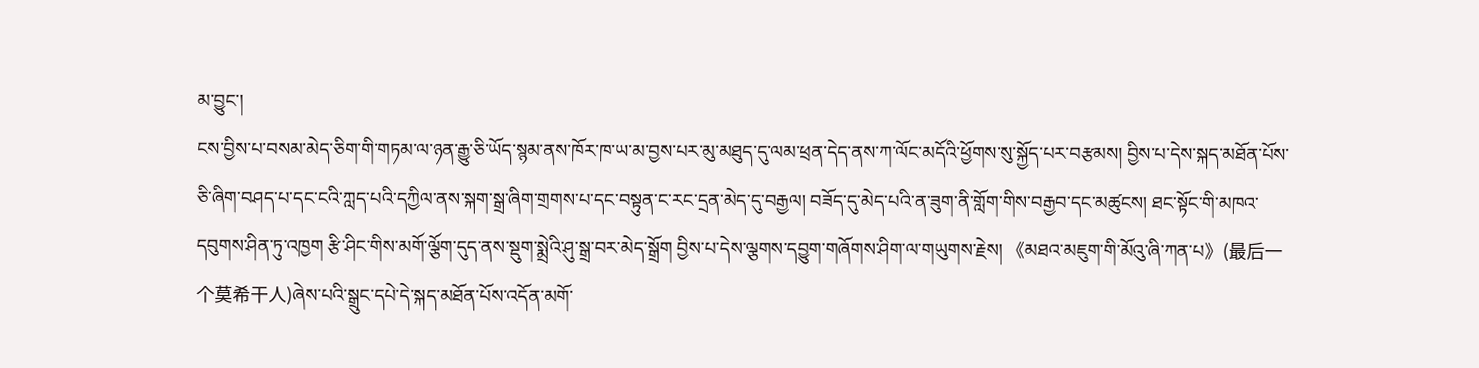མ་བྱུང་།
ངས་བྱིས་པ་བསམ་མེད་ཅིག་གི་གཏམ་ལ་ཉན་རྒྱུ་ཅི་ཡོད་སྙམ་ནས་ཁོར་ཁ་ཡ་མ་བྱས་པར་མུ་མཐུད་དུ་ལམ་ཕྲན་དེད་ནས་ཀ་ལོང་མདོའི་ཕྱོགས་སུ་སྐྱོད་པར་བརྩམས། བྱིས་པ་དེས་སྐད་མཐོན་པོས་ཅི་ཞིག་བཤད་པ་དང་ངའི་ཀླད་པའི་དཀྱིལ་ནས་སྐག་སྒྲ་ཞིག་གྲགས་པ་དང་བསྟུན་ང་རང་དྲན་མེད་དུ་བརྒྱལ། བཟོད་དུ་མེད་པའི་ན་ཟུག་ནི་གློག་གིས་བརྒྱབ་དང་མཚུངས། ཐང་སྟོང་གི་མཁའ་དབུགས་ཤིན་ཏུ་འཁྱག རྩི་ཤིང་གིས་མགོ་ལྕོག་དུད་ནས་སྡུག་སྨྲེའི་ཤུ་སྒྲ་བར་མེད་སྒྲོག བྱིས་པ་དེས་ལྕགས་དབྱུག་གཞོགས་ཤིག་ལ་གཡུགས་རྗེས། 《མཐའ་མཇུག་གི་མོའུ་ཞི་ཀན་པ》(最后一个莫希干人)ཞེས་པའི་སྒྲུང་དཔེ་དེ་སྐད་མཐོན་པོས་འདོན་མགོ་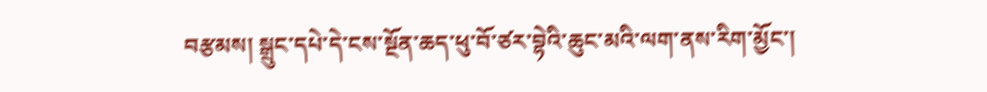བརྩམས། སྒྲུང་དཔེ་དེ་ངས་སྔོན་ཆད་ཕུ་བོ་ཙར་བྷེའི་ཆུང་མའི་ལག་ནས་རིག་མྱོང་།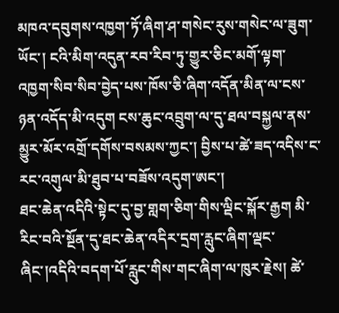མཁའ་དབུགས་འཁྱག་ཏོ་ཞིག་ཤ་གསེང་རུས་གསེང་ལ་ཟུག་ཡོང་། ངའི་མིག་འདུན་རབ་རིབ་ཏུ་གྱུར་ཅིང་མགོ་ལྟག་འཁྱག་སིབ་སིབ་བྱེད་པས་ཁོས་ཅི་ཞིག་འདོན་མིན་ལ་ངས་ཉན་འདོད་མི་འདུག ངས་ཆུང་འབྲུག་ལ་དུ་ཐལ་བསྐྱལ་ནས་མྱུར་མོར་འགྲོ་དགོས་བསམས་ཀྱང་། བྱིས་པ་ཚེ་ཟད་འདིས་ང་རང་འགུལ་མི་ཐུབ་པ་བཟོས་འདུག་ཨང་།
ཐང་ཆེན་འདིའི་སྟེང་དུ་བྱ་གླག་ཅིག་གིས་ལྡིང་སྐོར་རྒྱག མི་རིང་བའི་སྔོན་དུ་ཐང་ཆེན་འདིར་དྲག་རླུང་ཞིག་ལྡང་ཞིང་།འདིའི་བདག་པོ་རླུང་གིས་གང་ཞིག་ལ་ཁུར་རྗེས། ཚེ་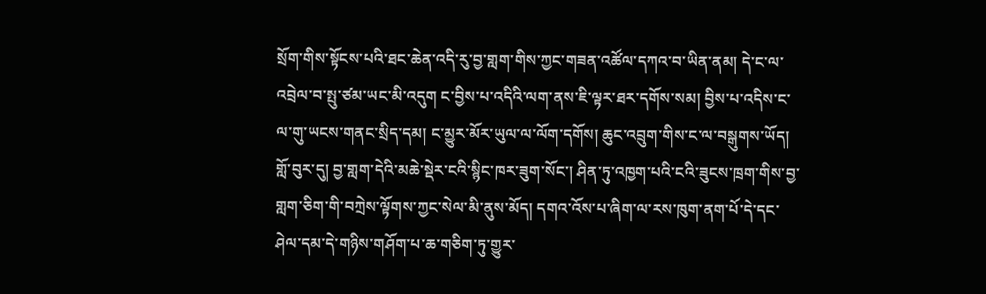སྲོག་གིས་སྟོངས་པའི་ཐང་ཆེན་འདི་རུ་བྱ་གླག་གིས་ཀྱང་གཟན་འཚོལ་དཀའ་བ་ཡིན་ནམ། དེ་ང་ལ་འབྲེལ་བ་སྤུ་ཙམ་ཡང་མི་འདུག ང་བྱིས་པ་འདིའི་ལག་ནས་ཇི་ལྟར་ཐར་དགོས་སམ། བྱིས་པ་འདིས་ང་ལ་གུ་ཡངས་གནང་སྲིད་དམ། ང་མྱུར་མོར་ཡུལ་ལ་ལོག་དགོས། ཆུང་འབྲུག་གིས་ང་ལ་བསྒུགས་ཡོད།
གློ་བུར་དུ། བྱ་གླག་དེའི་མཆེ་སྡེར་ངའི་སྙིང་ཁར་ཟུག་སོང་། ཤིན་ཏུ་འཁྱག་པའི་ངའི་ཟུངས་ཁྲག་གིས་བྱ་གླག་ཅིག་གི་བཀྲེས་ལྟོགས་ཀྱང་སེལ་མི་ནུས་མོད། དགའ་འོས་པ་ཞིག་ལ་རས་ཁུག་ནག་པོ་དེ་དང་ཤེལ་དམ་དེ་གཉིས་གཤོག་པ་ཆ་གཅིག་ཏུ་གྱུར་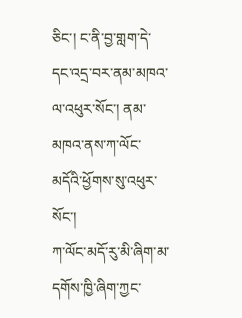ཅིང་། ང་ནི་བྱ་གླག་དེ་དང་འདྲ་བར་ནམ་མཁའ་ལ་འཕུར་སོང་། ནམ་མཁའ་ནས་ཀ་ལོང་མདོའི་ཕྱོགས་སུ་འཕུར་སོང་།
ཀ་ལོང་མདོ་རུ་མི་ཞིག་མ་དགོས་ཁྱི་ཞིག་ཀྱང་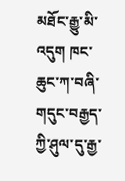མཐོང་རྒྱུ་མི་འདུག ཁང་ཆུང་ཀ་བཞི་གདུང་བརྒྱད་ཀྱི་ཤུལ་དུ་རྒྱ་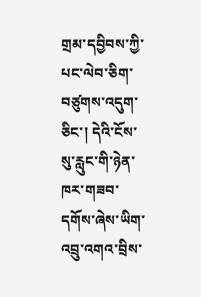གྲམ་དབྱིབས་ཀྱི་པང་ལེབ་ཅིག་བཙུགས་འདུག་ཅིང་། དེའི་ངོས་སུ་རླུང་གི་ཉེན་ཁར་གཟབ་དགོས་ཞེས་ཡིག་འབྲུ་འགའ་བྲིས་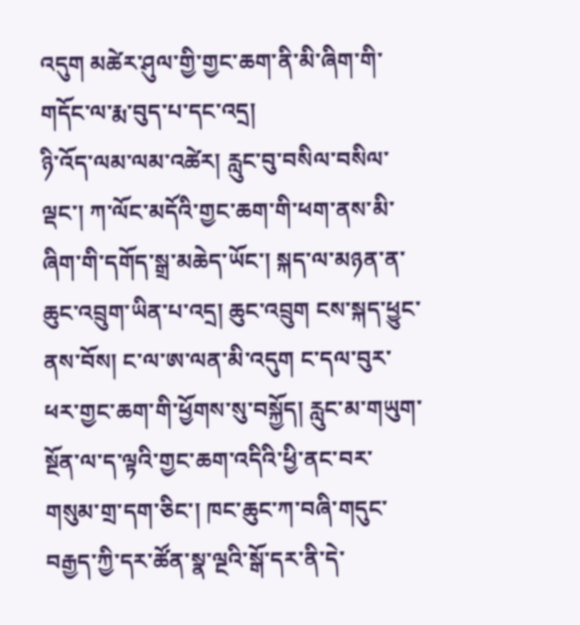འདུག མཚེར་ཤུལ་གྱི་གྱང་ཆག་ནི་མི་ཞིག་གི་གདོང་ལ་རྨ་བུད་པ་དང་འདྲ།
ཉི་འོད་ལམ་ལམ་འཚེར། རླུང་བུ་བསིལ་བསིལ་ལྡང་། ཀ་ལོང་མདོའི་གྱང་ཆག་གི་ཕག་ནས་མི་ཞིག་གི་དགོད་སྒྲ་མཆེད་ཡོང་། སྐད་ལ་མཉན་ན་ཆུང་འབྲུག་ཡིན་པ་འདྲ། ཆུང་འབྲུག ངས་སྐད་ཕྱུང་ནས་བོས། ང་ལ་ཨ་ལན་མི་འདུག ང་དལ་བུར་ཕར་གྱང་ཆག་གི་ཕྱོགས་སུ་བསྐྱོད། རླུང་མ་གཡུག་སྔོན་ལ་ད་ལྟའི་གྱང་ཆག་འདིའི་ཕྱི་ནང་བར་གསུམ་གྲ་དག་ཅིང་། ཁང་ཆུང་ཀ་བཞི་གདུང་བརྒྱད་ཀྱི་དར་ཚོན་སྣ་ལྔའི་སྒོ་དར་ནི་དེ་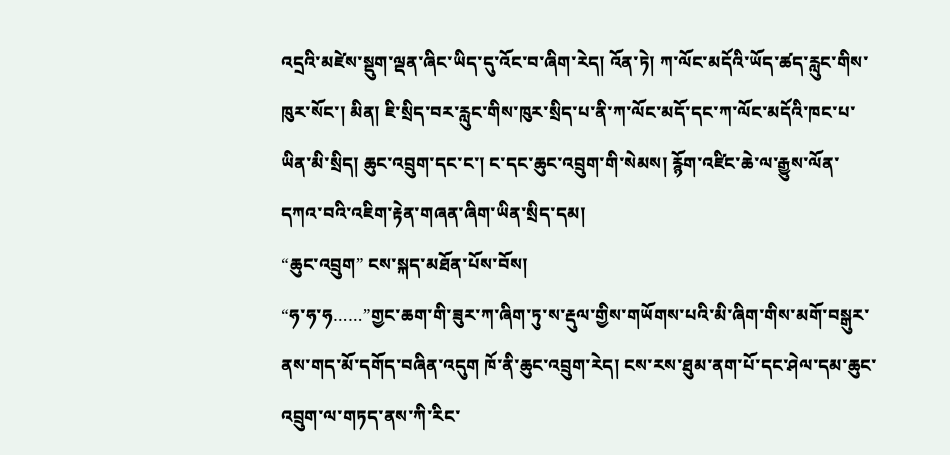འདྲའི་མཛེས་སྡུག་ལྡན་ཞིང་ཡིད་དུ་འོང་བ་ཞིག་རེད། འོན་ཏེ། ཀ་ལོང་མདོའི་ཡོད་ཚད་རླུང་གིས་ཁུར་སོང་། མིན། ཇི་སྲིད་བར་རླུང་གིས་ཁུར་སྲིད་པ་ནི་ཀ་ལོང་མདོ་དང་ཀ་ལོང་མདོའི་ཁང་པ་ཡིན་མི་སྲིད། ཆུང་འབྲུག་དང་ང་། ང་དང་ཆུང་འབྲུག་གི་སེམས། རྙོག་འཛིང་ཆེ་ལ་རྒྱུས་ལོན་དཀའ་བའི་འཇིག་རྟེན་གཞན་ཞིག་ཡིན་སྲིད་དམ།
“ཆུང་འབྲུག” ངས་སྐད་མཐོན་པོས་བོས།
“ཧ་ཧ་ཧ……”གྱང་ཆག་གི་ཟུར་ཀ་ཞིག་ཏུ་ས་རྡུལ་གྱིས་གཡོགས་པའི་མི་ཞིག་གིས་མགོ་བསྒུར་ནས་གད་མོ་དགོད་བཞིན་འདུག ཁོ་ནི་ཆུང་འབྲུག་རེད། ངས་རས་ཐུམ་ནག་པོ་དང་ཤེལ་དམ་ཆུང་འབྲུག་ལ་གཏད་ནས་ཀི་རིང་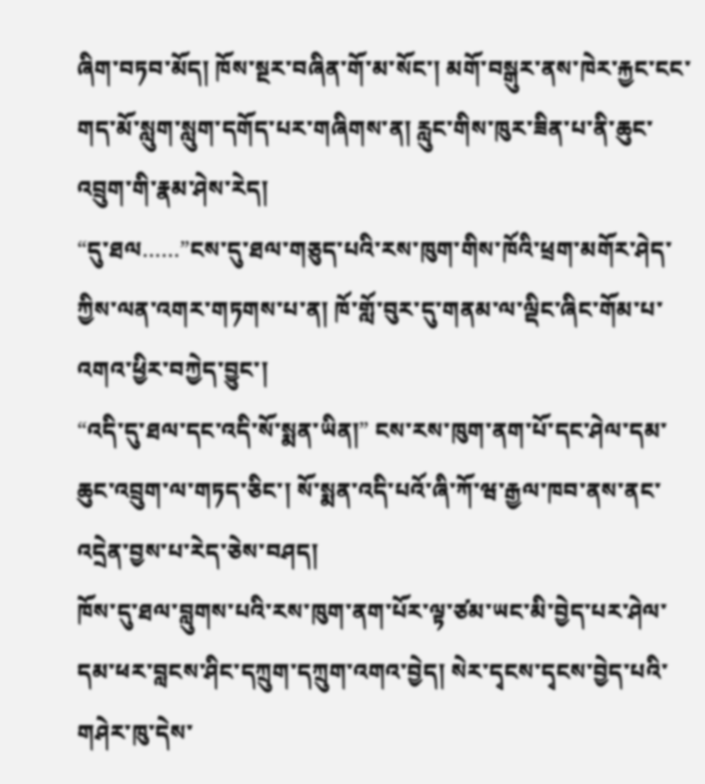ཞིག་བཏབ་མོད། ཁོས་སྔར་བཞིན་གོ་མ་སོང་། མགོ་བསྒུར་ནས་ཁེར་རྐྱང་ངང་གད་མོ་སླུག་སླུག་དགོད་པར་གཞིགས་ན། རླུང་གིས་ཁུར་ཟིན་པ་ནི་ཆུང་འབྲུག་གི་རྣམ་ཤེས་རེད།
“དུ་ཐལ……”ངས་དུ་ཐལ་གཅུད་པའི་རས་ཁུག་གིས་ཁོའི་ཕྲག་མགོར་ཤེད་ཀྱིས་ལན་འགར་གཏགས་པ་ན། ཁོ་གློ་བུར་དུ་གནམ་ལ་ལྡིང་ཞིང་གོམ་པ་འགའ་ཕྱིར་བཀྱེད་བྱུང་།
“འདི་དུ་ཐལ་དང་འདི་སོ་སྨན་ཡིན།” ངས་རས་ཁུག་ནག་པོ་དང་ཤེལ་དམ་ཆུང་འབྲུག་ལ་གཏད་ཅིང་། སོ་སྨན་འདི་པའོ་ཞི་ཀོ་ཝ་རྒྱལ་ཁབ་ནས་ནང་འདྲེན་བྱས་པ་རེད་ཅེས་བཤད།
ཁོས་དུ་ཐལ་བླུགས་པའི་རས་ཁུག་ནག་པོར་ལྟ་ཙམ་ཡང་མི་བྱེད་པར་ཤེལ་དམ་ཕར་བླངས་ཤིང་དཀྲུག་དཀྲུག་འགའ་བྱེད། སེར་དྭངས་དྭངས་བྱེད་པའི་གཤེར་ཁུ་དེས་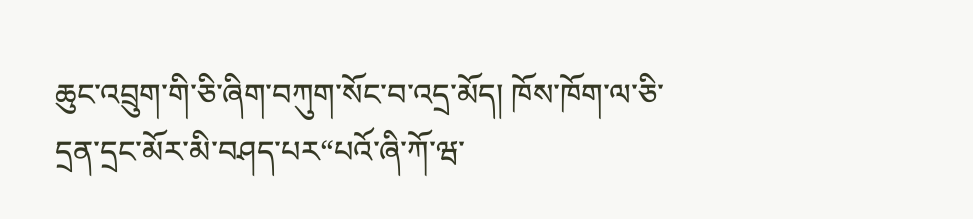ཆུང་འབྲུག་གི་ཅི་ཞིག་བཀུག་སོང་བ་འདྲ་མོད། ཁོས་ཁོག་ལ་ཅི་དྲན་དྲང་མོར་མི་བཤད་པར“པའོ་ཞི་ཀོ་ཝ་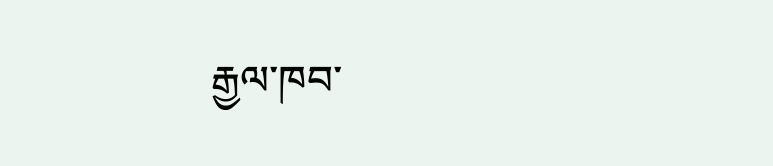རྒྱལ་ཁབ་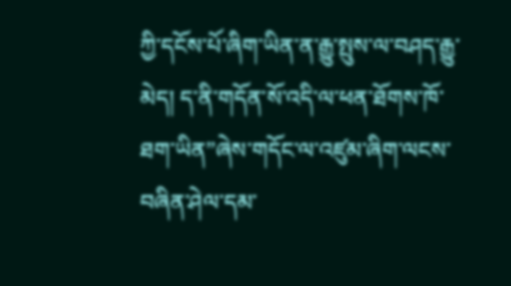ཀྱི་དངོས་པོ་ཞིག་ཡིན་ན་རྒྱུ་སྤུས་ལ་བཤད་རྒྱུ་མེད། ད་ནི་གདོན་སོ་འདི་ལ་ཕན་ཐོགས་ཁོ་ཐག་ཡིན”ཞེས་གདོང་ལ་འཛུམ་ཞིག་ལངས་བཞིན་ཤེལ་དམ་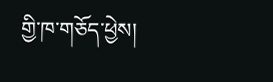གྱི་ཁ་གཅོད་ཕྱེས།